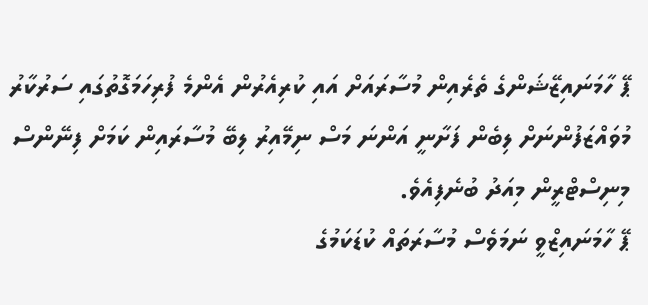ޕޭ ހާމަނައިޒޭޝަންގެ ތެރެއިން މުސާރައަށް އައި ކުރިއެރުން އެންމެ ފުރިހަމަގޮތުގައި ސަރުކާރު މުވައްޒަފުންނަށް ލިބެން ފަށާނީ އަންނަ މަސް ނިމޭއިރު ލިބޭ މުސާރައިން ކަމަށް ފިނޭންސް މިނިސްޓްރީން މިއަދު ބުނެފިއެވެ.
ޕޭ ހާމަނައިޒްވީ ނަމަވެސް މުސާރަތައް ކުޑަކަމުގެ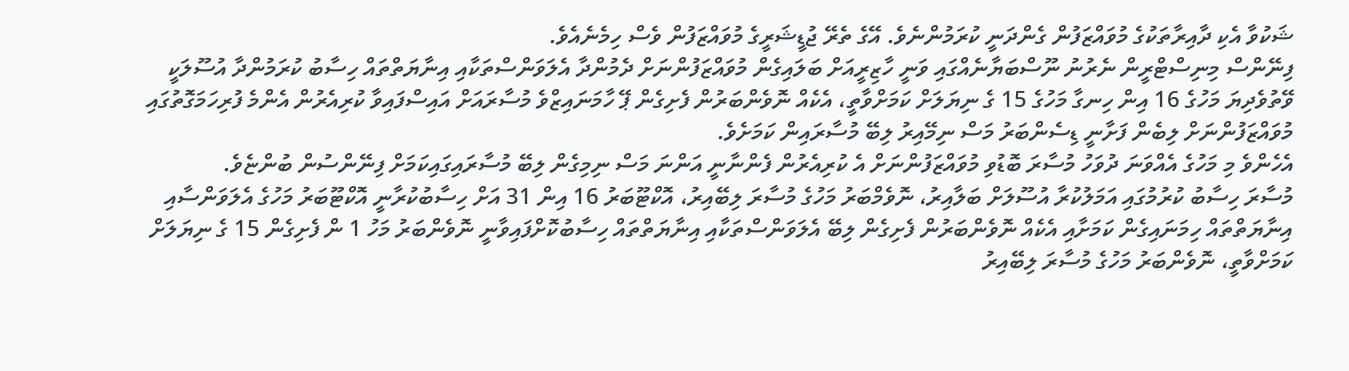ޝަކުވާ އެކި ދާއިރާތަކުގެ މުވައްޒަފުން ގެންދަނީ ކުރަމުންނެވެ. އޭގެ ތެރޭ ޖުޑީޝަރީގެ މުވައްޒަފުން ވެސް ހިމެނެއެވެ.
ފިނޭންސް މިނިސްޓްރީން ނެރުނު ނޫސްބަޔާނެއްގައި ވަނީ ހާޒިރީއަށް ބަލައިގެން މުވައްޒަފުންނަށް ދެމުންދާ އެލަވަންސްތަކާއި އިނާޔަތްތައް ހިސާބު ކުރަމުންދާ އުސޫލަކީ ވޭތުވެދިޔަ މަހުގެ 16 އިން ހިނގާ މަހުގެ 15 ގެ ނިޔަލަށް ކަމަށްވާތީ، އެކެއް ނޮވެންބަރުން ފެށިގެން ޕޭ ހާމަނައިޒްވެ މުސާރައަށް އައިސްފައިވާ ކުރިއެރުން އެންމެ ފުރިހަމަގޮތުގައި މުވައްޒަފުންނަށް ލިބެން ފަށާނީ ޑިސެންބަރު މަސް ނިމޭއިރު ލިބޭ މުސާރައިން ކަމަށެވެ.
އެހެންވެ މި މަހުގެ އެއްވަނަ ދުވަހު މުސާރަ ބޮޑުވި މުވައްޒަފުންނަށް އެ ކުރިއެރުން ފެންނާނީ އަންނަ މަސް ނިމިގެން ލިބޭ މުސާރައިގައިކަމަށް ފިނޭންސުން ބުންޏެވެ.
މުސާރަ ހިސާބު ކުރުމުގައި އަމަލުކުރާ އުސޫލަށް ބަލާއިރު، ނޮވެމްބަރު މަހުގެ މުސާރަ ލިބޭއިރު، އޮކްޓޫބަރު 16 އިން 31 އަށް ހިސާބުކުރާނީ އޮކްޓޫބަރު މަހުގެ އެލަވަންސާއި އިނާޔަތްތައް ހިމަނައިގެން ކަމަށާއި އެކެއް ނޮވެންބަރުން ފެށިގެން ލިބޭ އެލަވަންސްތަކާއި އިނާޔަތްތައް ހިސާބުކޮށްފައިވާނީ ނޮވެންބަރު މަހު 1 ން ފެށިގެން 15 ގެ ނިޔަލަށް ކަމަށްވާތީ، ނޮވެންބަރު މަހުގެ މުސާރަ ލިބޭއިރު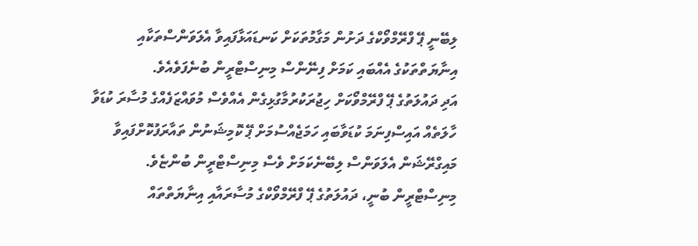ލިބޭނީ ޕޭ ފްރޭމްވޯކްގެ ދަށުން މަގާމުތަކަށް ކަނޑައަޅާފައިވާ އެލަވަންސްތަކާއި އިނާޔަތްތަކުގެ އެއްބައި ކަމަށް ފިނޭންސް މިނިސްޓްރީން ބުނެފަވެއެވެ.
އަދި ދައުލަތުގެ ޕޭ ފްރޭމްވޯކަށް ހިޖުރަކުރުމާގުޅިގެން އެއްވެސް މުވައްޒަފެއްގެ މުސާރަ ކުޑަވާ ހާލަތެއް އައިސްފިނަމަ ކުޑަވާބައި ހަމަޖެއްސުމަށް ޕޭ ކޮމިޝަނުން ތައާރަފުކޮށްފައިވާ މައިގްރޭޝަން އެލަވަންސް ލިބޭނެކަމަށް ވެސް މިނިސްޓްރީން ބުންޏެވެ.
މިނިސްޓްރީން ބުނީ، ދައުލަތުގެ ޕޭ ފްރޭމްވޯކްގެ މުސާރައާއި އިނާޔަތްތައް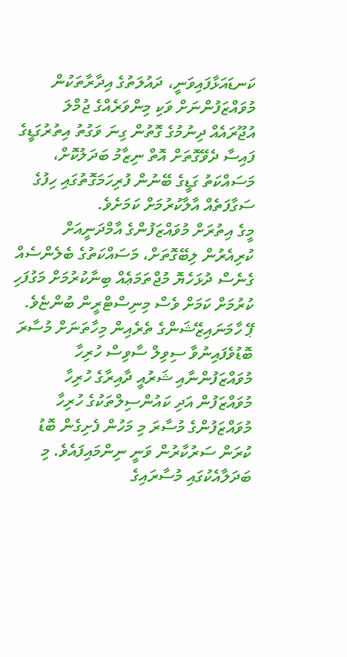ކަނޑައަޅާފައިވަނީ، ދައުލަތުގެ އިދާރާތަކުން މުވައްޒަފުންނަށް ވަކި މިންވަރެއްގެ ޖުމްލަ އުޖޫރައެއް ދިނުމުގެ ގޮތުން ގިނަ ވަގުތު އިތުރުގަޑީގެ ފައިސާ ދެވޭގޮތަށް އޮތް ނިޒާމު ބަދަލުކޮށް، މަސައްކަތު ގަޑީގެ ބޭނުން ފުރިހަމަގޮތުގައި ހިފުގެ ސަގާފަތެއް އާލާކުރުމަށް ކަމަށެވެ.
މީގެ އިތުރަށް މުވައްޒަފުންގެ އާމްދަނީއަށް ކުރިއެރުން ލިބޭގޮތަށް، މަސައްކަތުގެ ބެލެންސެއް ގެނެސް ދުޅަހެޔޮ މުޖްތަމަޢެއް ބިނާކުރުމަށް މަގުފަހި ކުރުމަށް ކަމަށް ވެސް މިނިސްޓްރީން ބުންޏެވެ.
ޕޭ ހާމަނައިޒޭޝަންގެ ތެރެއިން މިހާތަނަށް މުސާރަ ބޮޑުވެފައިނުވާ ސިވިލް ސާވިސް ހުރިހާ މުވައްޒަފުންނާއި ޝަރުއީ ދާއިރާގެ ހުރިހާ މުވައްޒަފުން އަދި ކައުންސިލްތަކުގެ ހުރިހާ މުވައްޒަފުންގެ މުސާރަ މި މަހުން ފެށިގެން ބޮޑު ކުރަން ސަރުކާރުން ވަނީ ނިންމައިފައެވެ. މި ބަދަލާއެކުގައި މުސާރައިގެ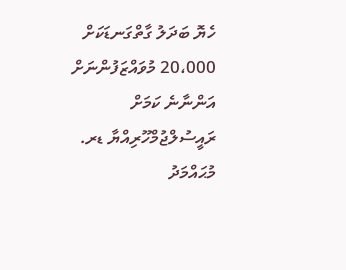ހެޔޮ ބަދަލު ގާތްގަނޑަކަށް 20،000 މުވައްޒަފުންނަށް އަންނާނެ ކަމަށް ރައީސުލްޖުމްހޫރިއްޔާ ޑރ. މުޙައްމަދު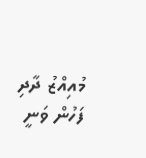މުއިއްޒު ދާދި ފަހުން ވަނީ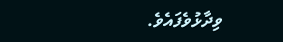ވިދާޅުވެފައެވެ.